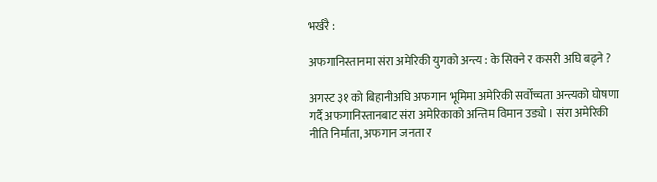भर्खरै :

अफगानिस्तानमा संरा अमेरिकी युगको अन्त्य : के सिक्ने र कसरी अघि बढ्ने ?

अगस्ट ३१ को बिहानीअघि अफगान भूमिमा अमेरिकी सर्वोच्चता अन्त्यको घोषणा गर्दै अफगानिस्तानबाट संरा अमेरिकाको अन्तिम विमान उड्यो । संरा अमेरिकी नीति निर्माता, अफगान जनता र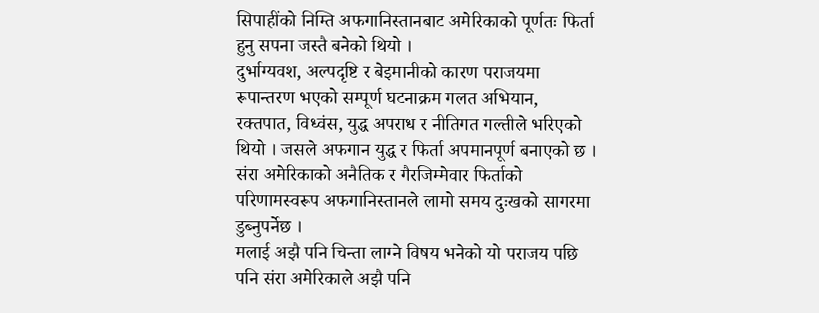सिपाहींको निम्ति अफगानिस्तानबाट अमेरिकाको पूर्णतः फिर्ता हुनु सपना जस्तै बनेको थियो ।
दुर्भाग्यवश, अल्पदृष्टि र बेइमानीको कारण पराजयमा रूपान्तरण भएको सम्पूर्ण घटनाक्रम गलत अभियान, रक्तपात, विध्वंस, युद्ध अपराध र नीतिगत गल्तीले भरिएको थियो । जसले अफगान युद्ध र फिर्ता अपमानपूर्ण बनाएको छ । संरा अमेरिकाको अनैतिक र गैरजिम्मेवार फिर्ताको परिणामस्वरूप अफगानिस्तानले लामो समय दुःखको सागरमा डुब्नुपर्नेछ ।
मलाई अझै पनि चिन्ता लाग्ने विषय भनेको यो पराजय पछि पनि संरा अमेरिकाले अझै पनि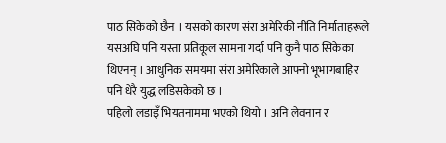पाठ सिकेको छैन । यसको कारण संरा अमेरिकी नीति निर्माताहरूले यसअघि पनि यस्ता प्रतिकूल सामना गर्दा पनि कुनै पाठ सिकेका थिएनन् । आधुनिक समयमा संरा अमेरिकाले आफ्नो भूभागबाहिर पनि धेरै युद्ध लडिसकेको छ ।
पहिलो लडाइँ भियतनाममा भएको थियो । अनि लेवनान र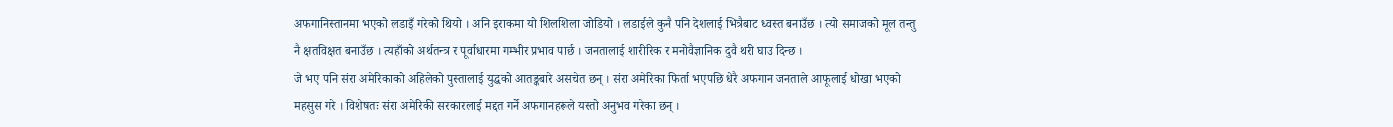अफगानिस्तानमा भएको लडाइँ गरेको थियो । अनि इराकमा यो शिलशिला जोडियो । लडाईले कुनै पनि देशलाई भित्रैबाट ध्वस्त बनाउँछ । त्यो समाजको मूल तन्तु नै क्षतविक्षत बनाउँछ । त्यहाँको अर्थतन्त्र र पूर्वाधारमा गम्भीर प्रभाव पार्छ । जनतालाई शारीरिक र मनोवैज्ञानिक दुवै थरी घाउ दिन्छ ।
जे भए पनि संरा अमेरिकाको अहिलेको पुस्तालाई युद्धको आतङ्कबारे असचेत छन् । संरा अमेरिका फिर्ता भएपछि धेरै अफगान जनताले आफूलाई धोखा भएको महसुस गरे । विशेषतः संरा अमेरिकी सरकारलाई मद्दत गर्ने अफगानहरूले यस्तो अनुभव गरेका छन् ।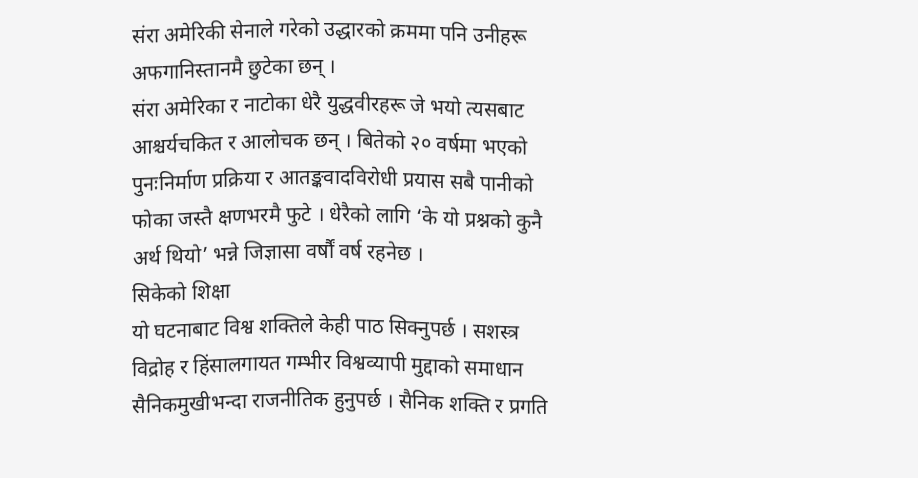संरा अमेरिकी सेनाले गरेको उद्धारको क्रममा पनि उनीहरू अफगानिस्तानमै छुटेका छन् ।
संरा अमेरिका र नाटोका धेरै युद्धवीरहरू जे भयो त्यसबाट आश्चर्यचकित र आलोचक छन् । बितेको २० वर्षमा भएको पुनःनिर्माण प्रक्रिया र आतङ्कवादविरोधी प्रयास सबै पानीको फोका जस्तै क्षणभरमै फुटे । धेरैको लागि ‘के यो प्रश्नको कुनै अर्थ थियो’ भन्ने जिज्ञासा वर्षौं वर्ष रहनेछ ।
सिकेको शिक्षा
यो घटनाबाट विश्व शक्तिले केही पाठ सिक्नुपर्छ । सशस्त्र विद्रोह र हिंसालगायत गम्भीर विश्वव्यापी मुद्दाको समाधान सैनिकमुखीभन्दा राजनीतिक हुनुपर्छ । सैनिक शक्ति र प्रगति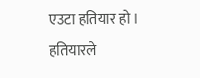एउटा हतियार हो । हतियारले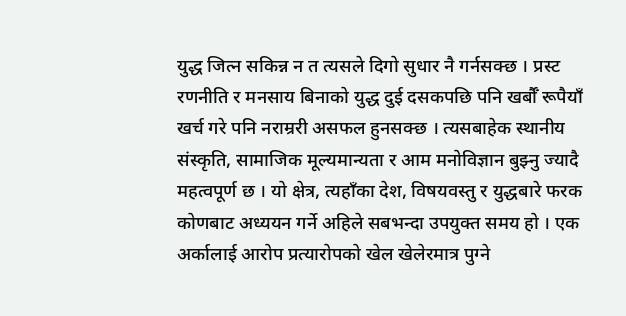युद्ध जित्न सकिन्न न त त्यसले दिगो सुधार नै गर्नसक्छ । प्रस्ट रणनीति र मनसाय बिनाको युद्ध दुई दसकपछि पनि खर्बौँ रूपैयाँ खर्च गरे पनि नराम्ररी असफल हुनसक्छ । त्यसबाहेक स्थानीय संस्कृति, सामाजिक मूल्यमान्यता र आम मनोविज्ञान बुझ्नु ज्यादै महत्वपूर्ण छ । यो क्षेत्र, त्यहाँका देश, विषयवस्तु र युद्धबारे फरक कोणबाट अध्ययन गर्ने अहिले सबभन्दा उपयुक्त समय हो । एक अर्कालाई आरोप प्रत्यारोपको खेल खेलेरमात्र पुग्ने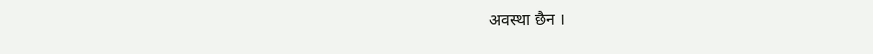अवस्था छैन ।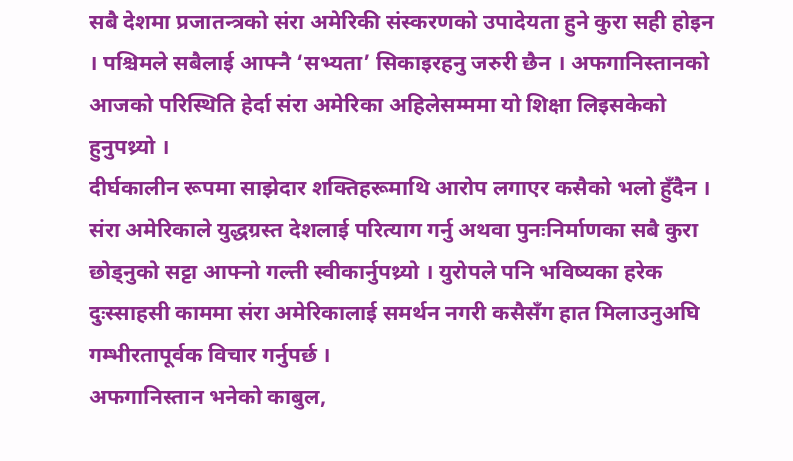सबै देशमा प्रजातन्त्रको संरा अमेरिकी संस्करणको उपादेयता हुने कुरा सही होइन । पश्चिमले सबैलाई आफ्नै ‘सभ्यता’ सिकाइरहनु जरुरी छैन । अफगानिस्तानको आजको परिस्थिति हेर्दा संरा अमेरिका अहिलेसम्ममा यो शिक्षा लिइसकेको हुनुपथ्र्यो ।
दीर्घकालीन रूपमा साझेदार शक्तिहरूमाथि आरोप लगाएर कसैको भलो हुँदैन । संरा अमेरिकाले युद्धग्रस्त देशलाई परित्याग गर्नु अथवा पुनःनिर्माणका सबै कुरा छोड्नुको सट्टा आफ्नो गल्ती स्वीकार्नुपथ्र्यो । युरोपले पनि भविष्यका हरेक दुःस्साहसी काममा संरा अमेरिकालाई समर्थन नगरी कसैसँग हात मिलाउनुअघि गम्भीरतापूर्वक विचार गर्नुपर्छ ।
अफगानिस्तान भनेको काबुल,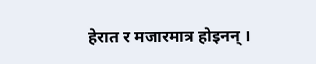हेरात र मजारमात्र होइनन् ।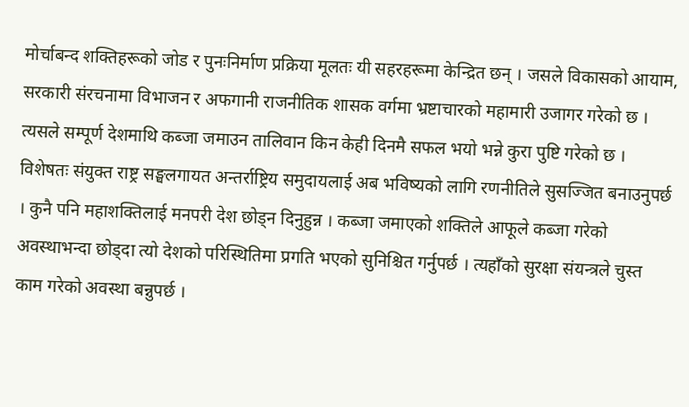मोर्चाबन्द शक्तिहरूको जोड र पुनःनिर्माण प्रक्रिया मूलतः यी सहरहरूमा केन्द्रित छन् । जसले विकासको आयाम, सरकारी संरचनामा विभाजन र अफगानी राजनीतिक शासक वर्गमा भ्रष्टाचारको महामारी उजागर गरेको छ । त्यसले सम्पूर्ण देशमाथि कब्जा जमाउन तालिवान किन केही दिनमै सफल भयो भन्ने कुरा पुष्टि गरेको छ ।
विशेषतः संयुक्त राष्ट्र सङ्घलगायत अन्तर्राष्ट्रिय समुदायलाई अब भविष्यको लागि रणनीतिले सुसज्जित बनाउनुपर्छ । कुनै पनि महाशक्तिलाई मनपरी देश छोड्न दिनुहुन्न । कब्जा जमाएको शक्तिले आफूले कब्जा गरेको अवस्थाभन्दा छोड्दा त्यो देशको परिस्थितिमा प्रगति भएको सुनिश्चित गर्नुपर्छ । त्यहाँको सुरक्षा संयन्त्रले चुस्त काम गरेको अवस्था बन्नुपर्छ ।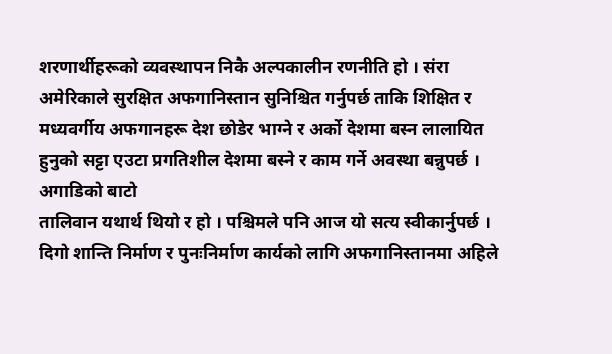शरणार्थीहरूको व्यवस्थापन निकै अल्पकालीन रणनीति हो । संरा अमेरिकाले सुरक्षित अफगानिस्तान सुनिश्चित गर्नुपर्छ ताकि शिक्षित र मध्यवर्गीय अफगानहरू देश छोडेर भाग्ने र अर्को देशमा बस्न लालायित हुनुको सट्टा एउटा प्रगतिशील देशमा बस्ने र काम गर्ने अवस्था बन्नुपर्छ ।
अगाडिको बाटो
तालिवान यथार्थ थियो र हो । पश्चिमले पनि आज यो सत्य स्वीकार्नुपर्छ । दिगो शान्ति निर्माण र पुनःनिर्माण कार्यको लागि अफगानिस्तानमा अहिले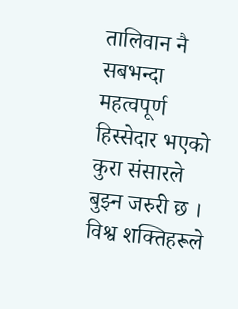तालिवान नै सबभन्दा महत्वपूर्ण हिस्सेदार भएको कुरा संसारले बुझ्न जरुरी छ । विश्व शक्तिहरूले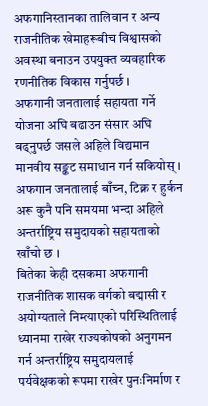अफगानिस्तानका तालिवान र अन्य राजनीतिक खेमाहरूबीच विश्वासको अवस्था बनाउन उपयुक्त व्यवहारिक रणनीतिक विकास गर्नुपर्छ ।
अफगानी जनतालाई सहायता गर्ने योजना अघि बढाउन संसार अघि बढ्नुपर्छ जसले अहिले विद्यमान मानवीय सङ्कट समाधान गर्न सकियोस् । अफगान जनतालाई बाँच्न, टिक्न र हुर्कन अरू कुनै पनि समयमा भन्दा अहिले अन्तर्राष्ट्रिय समुदायको सहायताको खाँचो छ ।
बितेका केही दसकमा अफगानी राजनीतिक शासक वर्गको बद्मासी र अयोग्यताले निम्त्याएको परिस्थितिलाई ध्यानमा राखेर राज्यकोषको अनुगमन गर्न अन्तर्राष्ट्रिय समुदायलाई पर्यवेक्षकको रूपमा राखेर पुनःनिर्माण र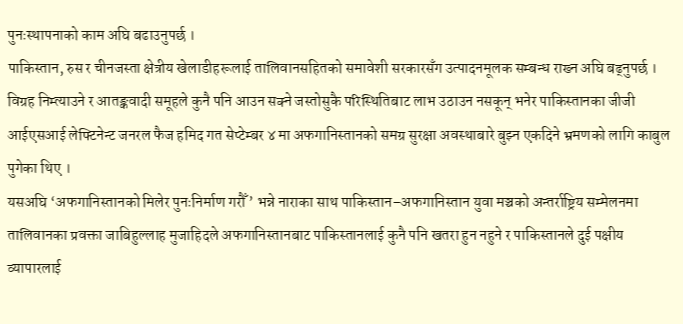पुनःस्थापनाको काम अघि बढाउनुपर्छ ।
पाकिस्तान, रुस र चीनजस्ता क्षेत्रीय खेलाडीहरूलाई तालिवानसहितको समावेशी सरकारसँग उत्पादनमूलक सम्बन्ध राख्न अघि बढ्नुपर्छ ।
विग्रह निम्त्याउने र आतङ्कवादी समूहले कुनै पनि आउन सक्ने जस्तोसुकै परिस्थितिबाट लाभ उठाउन नसकून् भनेर पाकिस्तानका जीजी आईएसआई लेफ्टिनेन्ट जनरल फैज हमिद गत सेप्टेम्बर ४ मा अफगानिस्तानको समग्र सुरक्षा अवस्थाबारे बुझ्न एकदिने भ्रमणको लागि काबुल पुगेका थिए ।
यसअघि ‘अफगानिस्तानको मिलेर पुनःनिर्माण गरौँ’ भन्ने नाराका साथ पाकिस्तान–अफगानिस्तान युवा मञ्चको अन्तर्राष्ट्रिय सम्मेलनमा तालिवानका प्रवक्ता जाबिहुल्लाह मुजाहिदले अफगानिस्तानबाट पाकिस्तानलाई कुनै पनि खतरा हुन नहुने र पाकिस्तानले दुई पक्षीय व्यापारलाई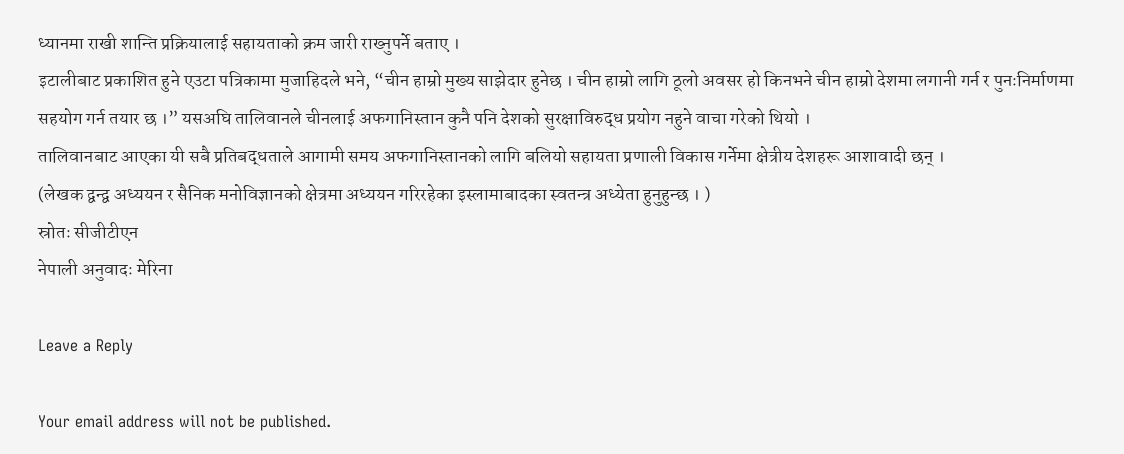ध्यानमा राखी शान्ति प्रक्रियालाई सहायताको क्रम जारी राख्नुपर्ने बताए ।
इटालीबाट प्रकाशित हुने एउटा पत्रिकामा मुजाहिदले भने, “चीन हाम्रो मुख्य साझेदार हुनेछ । चीन हाम्रो लागि ठूलो अवसर हो किनभने चीन हाम्रो देशमा लगानी गर्न र पुनःनिर्माणमा सहयोग गर्न तयार छ ।” यसअघि तालिवानले चीनलाई अफगानिस्तान कुनै पनि देशको सुरक्षाविरुद्ध प्रयोग नहुने वाचा गरेको थियो ।
तालिवानबाट आएका यी सबै प्रतिबद्धताले आगामी समय अफगानिस्तानको लागि बलियो सहायता प्रणाली विकास गर्नेमा क्षेत्रीय देशहरू आशावादी छन् ।
(लेखक द्वन्द्व अध्ययन र सैनिक मनोविज्ञानको क्षेत्रमा अध्ययन गरिरहेका इस्लामाबादका स्वतन्त्र अध्येता हुनुहुन्छ । )
स्रोतः सीजीटीएन
नेपाली अनुवादः मेरिना

Leave a Reply

Your email address will not be published.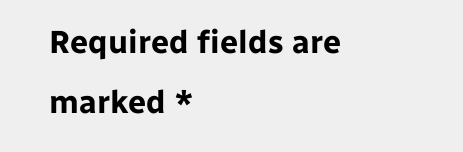Required fields are marked *